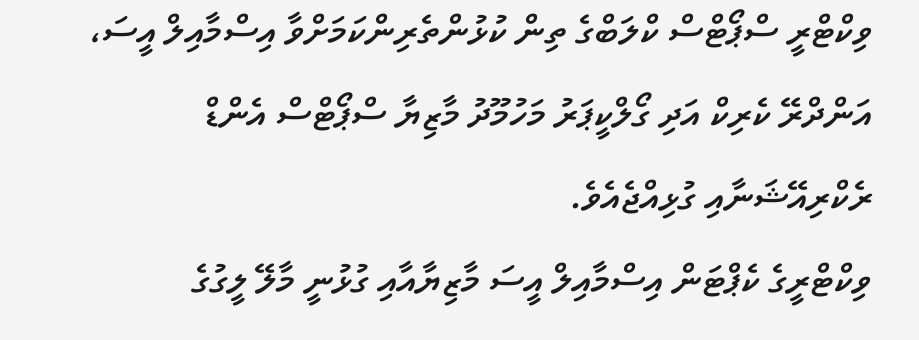ވިކްޓްރީ ސްޕޯޓްސް ކްލަބްގެ ތިން ކުޅުންތެރިންކަމަށްވާ އިސްމާއިލް އީސަ، އަންދްރޭ ކެރިކް އަދި ގޯލްކީޕަރު މަހުމޫދު މާޒިޔާ ސްޕޯޓްސް އެންޑް ރެކްރިއޭޝަނާއި ގުޅިއްޖެއެވެ.
ވިކްޓްރީގެ ކެޕްޓަން އިސްމާއިލް އީސަ މާޒިޔާއާއި ގުޅުނީ މާލޭ ލީގުގެ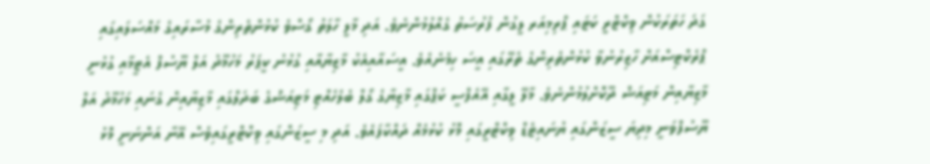ގަދަ ހަތަރަކުން ވިކްޓްރީ ކަޓައި ޕްރިމިއަރ ލީގުން ފުރުސަތު ގެއްލުމުންނެވެ. އަދި މާލީ ހާލަތު ގޯސްވެ ކުޅުންތެރިންގެ މުސާރައިގެ މައްސަލައިގައި ޕްރެކްޓިސްއަށް ހާޒިރުނުވާ ކުޅުންތެރިންގެ ތެރޭގައި އީސަ ހިމެނެއެވެ. އީސައާއިއެކު މާޒިޔާއާއި ގުޅުނު ކީޕަރު މަހުމޫދު އަލް ޔޫސުފް އެޓީމާއި ގުޅުނީ މާޒިޔާއިން މަޓިއަޝް ދޫކޮށްލުމުންނެވެ. މާލޭ ލީގާއި އޭއެފްސީ ކަޕްގައި މާޒިޔާގެ ގޯލް ބެލެހެއްޓި މަޓިއަޝްގެ ބަދަލްގައި މާޒިޔާއިން ގެނައި މަހުމޫދު އަލް ޔޫސުފްވަނީ މިދިޔަ ސީޒަންގައި ޔުނައިޓެޑް ވިކްޓްރީގައި މޮޅު ކުޅުމެއް ދައްކާފައެވެ. އަދި މި ސީޒަންގައި ވިކްޓްރީގައިވެސް އޭނާ އަންނަނީ މޮޅު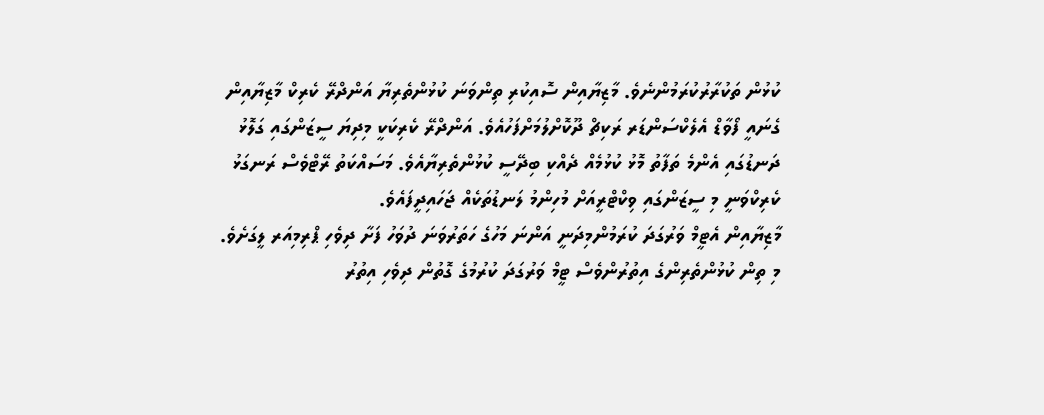ކުޅުން ތަކުރާރުކުރަމުންނެވެ. މާޒިޔާއިން ސޮއިކުރި ތިންވަނަ ކުޅުންތެރިޔާ އަންދްރޭ ކެރިކް މާޒިޔާއިން ގެނައީ ފޯވާޑް އެލެކްސަންޑަރ ރަކިޗް ދޫކޮށްލުމަށްފަހުއެވެ. އަންދްރޭ ކެރިކަކީ މިދިޔަ ސީޒަންގައި ގަލޮޅު ދަނޑުގައި އެންމެ ތަފާތު މޮޅު ކުޅުމެއް ދެއްކި ބިދޭސީ ކުޅުންތެރިޔާއެވެ. މަސައްކަތު ރޭޓްވެސް ރަނގަޅު ކެރިކްވަނީ މި ސީޒަންގައި ވިކްޓްރީއަށް މުހިންމު ލަނޑުތަކެއް ޖަހައިދީފައެވެ.
މާޒިޔާއިން އެޓީމް ވަރުގަދަ ކުރަމުންމިދަނީ އަންނަ މަހުގެ ހަތަރުވަނަ ދުވަހު ފަށާ ދިވެހި ޕްރިމިއަރ ލީގަށެވެ. މި ތިން ކުޅުންތެރިންގެ އިތުރުންވެސް ޓީމް ވަރުގަދަ ކުރުމުގެ ގޮތުން ދިވެހި އިތުރު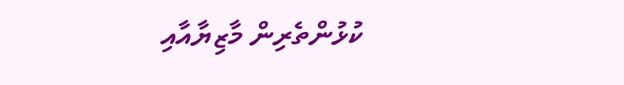ކުޅުންތެރިން މާޒިޔާއާއި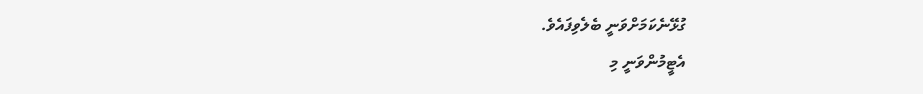ގުޅޭނެކަމަށްވަނީ ބެލެވިފައެވެ.
އެޓީމުންވަނީ މި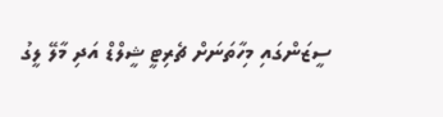ސީޒަންގައި މިހާތަނަށް ޗެރިޓީ ޝީލްޑް އަދި މާލޭ ލީގު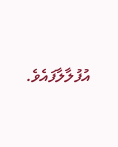އުފުލާލާފައެވެ.